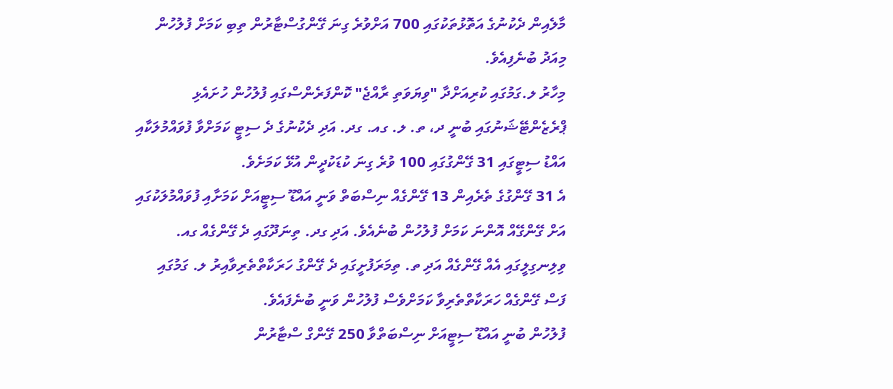މާލެއިން ދެކުނުގެ އަތޮޅުތަކުގައި 700 އަށްވުރެ ގިނަ ގޭންގުސްޓާރުން ތިބި ކަމަށް ފުލުހުން މިއަދު ބުނެފިއެވެ.
މިހާރު ލ.ގަމުގައި ކުރިއަށްދާ "ވިޔަވަތި ރާއްޖެ" ކޮންފަރެންސްގައި ފުލުހުން ހުށައެޅި ޕްރެޒެންޓޭޝަނުގައި ބުނީ ދ، ތ. ލ. ގއ. ގދ. އަދި ދެކުނުގެ ދެ ސިޓީ ކަމަށްވާ ފުވައްމުލަކާއި އައްޑު ސިޓީގައި 31 ގޭންގުގައި 100 ވުރެ ގިނަ ކުޑަކުދީން އުޅޭ ކަމަށެވެ.
އެ 31 ގޭންގުގެ ތެރެއިން 13 ގޭންގެއް ނިސްބަތް ވަނީ އައްޑޫ ސިޓީއަށް ކަމަށާއި ފުވައްމުލަކުގައި އަށް ގޭންގޭއް އޮންނަ ކަމަށް ފުލުހުން ބުނެއެވެ. އަދި ގދ. ތިނަދޫގައި ދެ ގޭންގެއް ގއ. ވިލިނގިލީގައި އެއް ގޭންގެއް އަދި ތ. ތިމަރަފުށީގައި ދެ ގޭންގު ހަރަކާތްތެރިވާއިރު ލ. ގަމުގައި ފަސް ގޭންގެއް ހަރަކާތްތެރިވާ ކަމަށްވެސް ފުލުހުން ވަނީ ބުނެފައެވެ.
ފުލުހުން ބުނީ އައްޑޫ ސިޓީއަށް ނިސްބަތްވާ 250 ގޭންގް ސްޓާރުން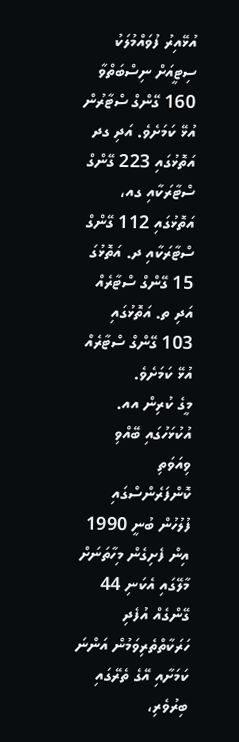އުޅޭއިރު ފުވައްމުލަކު ސިޓީއަށް ނިސްބަތްވާ 160 ގޭންގް ސްޓާރުން އުޅޭ ކަމަށެވެ. އަދި ގދ އަތޮޅުގައި 223 ގޭންގް ސްޓާރަކާއި ގއ، އަތޮޅުގައި 112 ގޭންގް ސްޓާރަކާއި ދ. އަތޮޅުގަ 15 ގޭންގް ސްޓާރެއް އަދި ތ. އަތޮޅުގައި 103 ގޭންގް ސްޓާރެއް އުޅޭ ކަމަށެވެ.
މީގެ ކުރިން އއ. އުކުޅަހުގައި ބޭއްވި ވިއަވަތި ކޮންފަރެންސްގައި ފުލުހުން ބުނީ 1990 އިން ފެށިގެން މިހާތަނަށް މާލޭގައި އެކަނި 44 ގޭންގެއް އުފެދި ހަރަކާތްތެރިވަމުން އަންނަ ކަމަށާއި އޭގެ ތެރޭގައި ބިރުވެރި،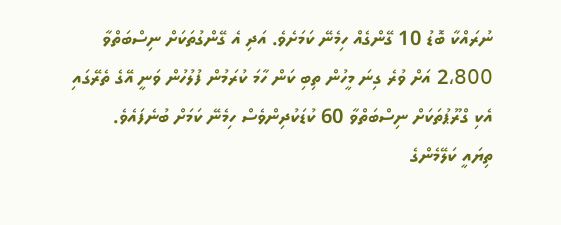ނުރައްކާ ބޮޑު 10 ގޭންގެއް ހިމެނޭ ކަމަށެވެ. އަދި އެ ގޭންގުތަކަށް ނިސްބަތްވާ 2،800 އަށް ވުރެ ގިނަ މީހުން ތިބި ކަން ހާމަ ކުރަމުން ފުލުހުން ވަނީ އޭގެ ތެރޭގައި އެކި ގްރޫޕުތަކަށް ނިސްބަތްވާ 60 ކުޑަކުދިންވެސް ހިމެނޭ ކަމަށް ބުނެފައެވެ.
ތިޔައީ ކަލޭމެންގެ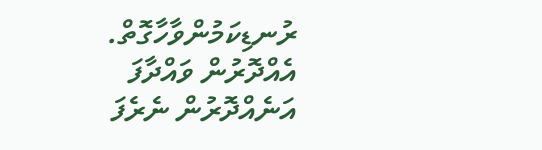ރުނޑިކަމުންވާހާގޮތް. އެއްދޮރުން ވައްދާފަ އަނެއްދޮރުން ނެރެފަ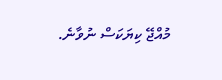މުއްޖޭ ކިޔަކަސް ނުވާނެ.